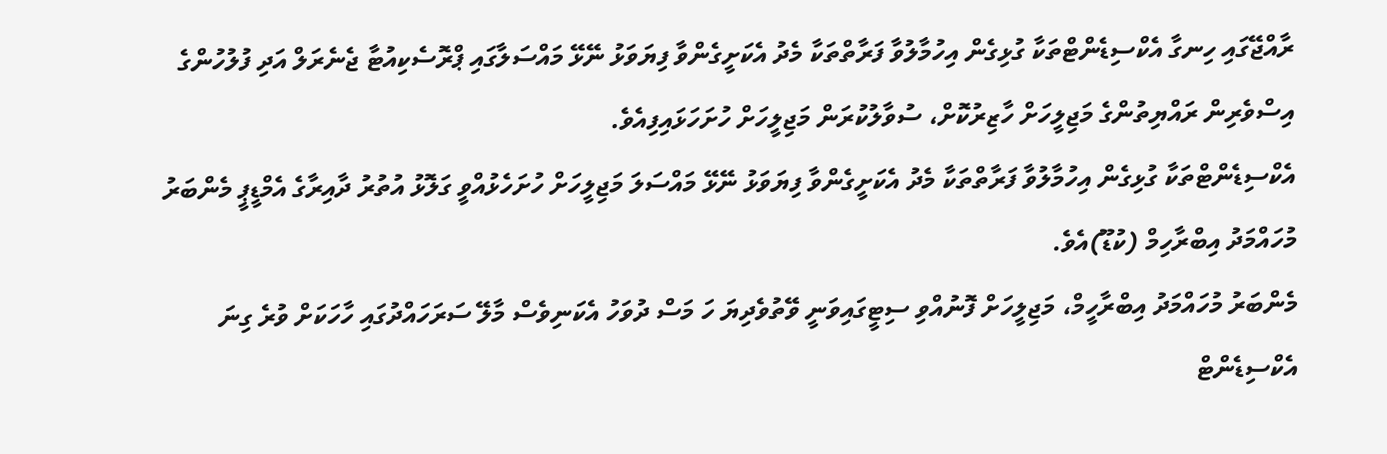ރާއްޖޭގައި ހިނގާ އެކްސިޑެންޓްތަކާ ގުޅިގެން އިހުމާލުވާ ފަރާތްތަކާ މެދު އެކަށީގެންވާ ފިޔަވަޅު ނޭޅޭ މައްސަލާގައި ޕްރޮސެކިއުޓާ ޖެނެރަލް އަދި ފުލުހުންގެ އިސްވެރިން ރައްޔިތުންގެ މަޖިލީހަށް ހާޒިރުކޮށް، ސުވާލުކުރަން މަޖިލީހަށް ހުށަހަޅައިފިއެވެ.
އެކްސިޑެންޓްތަކާ ގުޅިގެން އިހުމާލުވާ ފަރާތްތަކާ މެދު އެކަށީގެންވާ ފިޔަވަޅު ނޭޅޭ މައްސަލަ މަޖިލީހަށް ހުށަހެޅުއްވީ ގަލޮޅު އުތުރު ދާއިރާގެ އެމްޑީޕީ މެންބަރު މުހައްމަދު އިބްރާހިމް (ކުޑޫ)އެވެ.
މެންބަރު މުހައްމަދު އިބްރާހީމް، މަޖިލީހަށް ފޮނުއްވި ސިޓީގައިވަނީ ވޭތުވެދިޔަ ހަ މަސް ދުވަހު އެކަނިވެސް މާލޭ ސަރަހައްދުގައި ހާހަކަށް ވުރެ ގިނަ އެކްސިޑެންޓް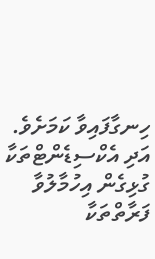ހިނގާފައިވާ ކަމަށެވެ. އަދި އެކްސިޑެންޓްތަކާ ގުޅިގެން އިހުމާލުވާ ފަރާތްތަކާ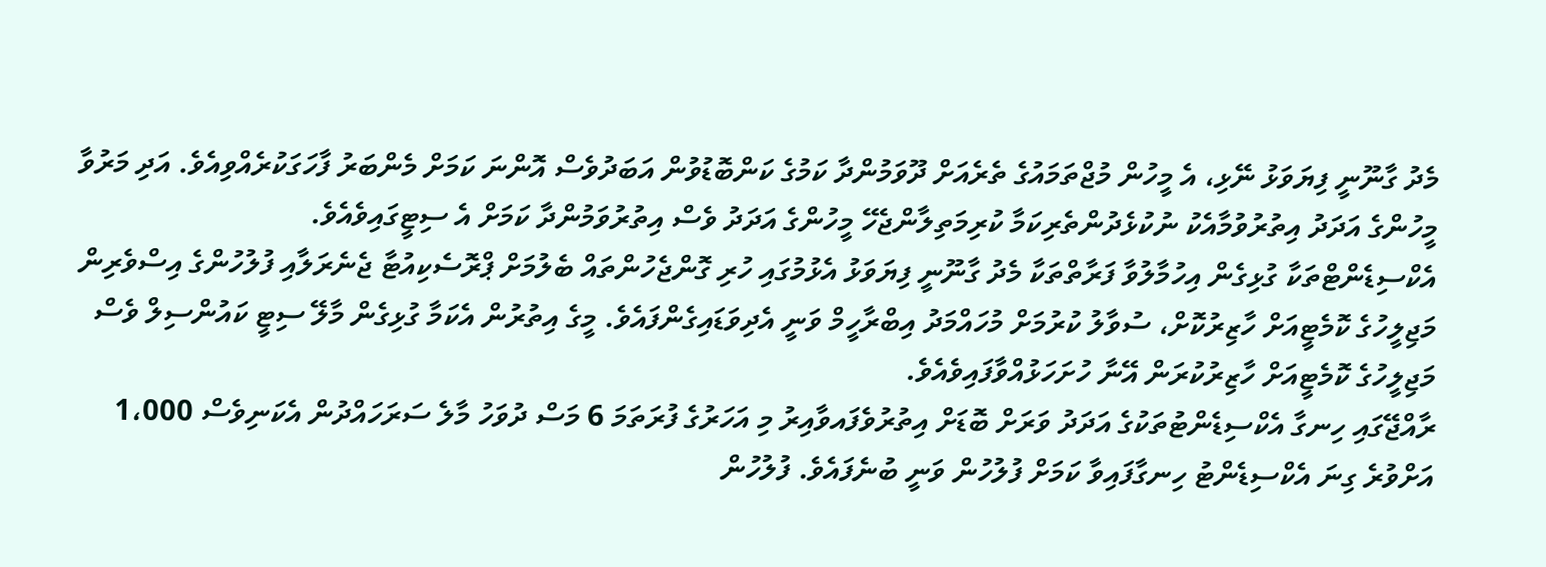މެދު ގާނޫނީ ފިޔަވަޅު ނޭޅި، އެ މީހުން މުޖްތަމައުގެ ތެރެއަށް ދޫވަމުންދާ ކަމުގެ ކަންބޮޑުވުން އަބަދުވެސް އޮންނަ ކަމަށް މެންބަރު ފާހަގަކުރެއްވިއެވެ. އަދި މަރުވާ މީހުންގެ އަދަދު އިތުރުވުމާއެކު ނުކުޅެދުންތެރިކަމާ ކުރިމަތިލާންޖެހޭ މީހުންގެ އަދަދު ވެސް އިތުރުވަމުންދާ ކަމަށް އެ ސިޓީގައިވެއެވެ.
އެކްސިޑެންޓްތަކާ ގުޅިގެން އިހުމާލުވާ ފަރާތްތަކާ މެދު ގާނޫނީ ފިޔަވަޅު އެޅުމުގައި ހުރި ގޮންޖެހުންތައް ބެލުމަށް ޕްރޮސެކިއުޓާ ޖެނެރަލާއި ފުލުހުންގެ އިސްވެރިން މަޖިލީހުގެ ކޮމެޓީއަށް ހާޒިރުކޮށް، ސުވާލު ކުރުމަށް މުހައްމަދު އިބްރާހީމް ވަނީ އެދިވަޑައިގެންފައެވެ. މީގެ އިތުރުން އެކަމާ ގުޅިގެން މާލޭ ސިޓީ ކައުންސިލް ވެސް މަޖިލީހުގެ ކޮމެޓީއަށް ހާޒިރުކުރަން އޭނާ ހުށަހަޅުއްވާފައިވެއެވެ.
ރާއްޖޭގައި ހިނގާ އެކްސިޑެންޓުތަކުގެ އަދަދު ވަރަށް ބޮޑަށް އިތުރުވެފައވާއިރު މި އަހަރުގެ ފުރަތަމަ 6 މަސް ދުވަހު މާލެ ސަރަހައްދުން އެކަނިވެސް 1،000 އަށްވުރެ ގިނަ އެކްސިޑެންޓު ހިނގާފައިވާ ކަމަށް ފުލުހުން ވަނީ ބުނެފައެވެ. ފުލުހުން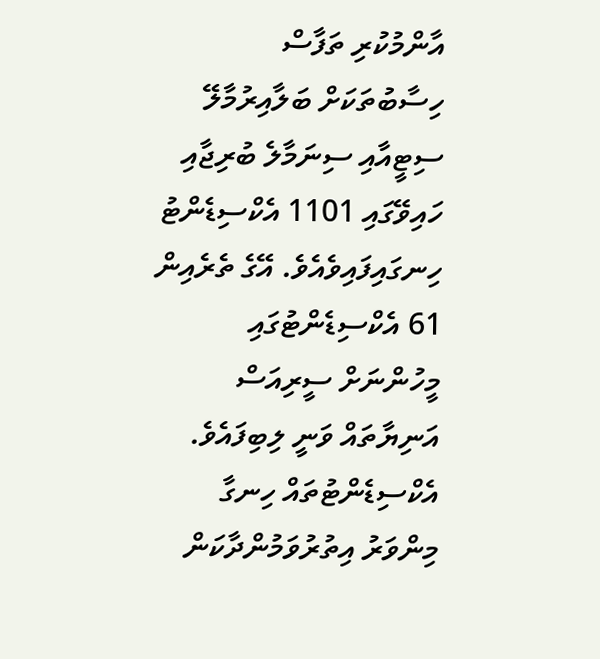އާންމުކުރި ތަފާސް ހިސާބުތަކަށް ބަލާއިރުމާލޭ ސިޓީއާއި ސިނަމާލެ ބުރިޖާއި ހައިވޭގައި 1101 އެކްސިޑެންޓު ހިނގައިފައިވެއެވެ. އޭގެ ތެރެއިން 61 އެކްސިޑެންޓުގައި މީހުންނަށް ސީރިއަސް އަނިޔާތައް ވަނީ ލިބިފައެވެ.
އެކްސިޑެންޓުތައް ހިނގާ މިންވަރު އިތުރުވަމުންދާކަން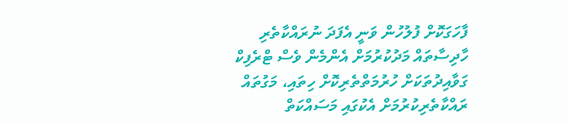ފާހަގަކޮށް ފުލުހުން ވަނީ އެފަދަ ނުރައްކާތެރި ހާދިސާތައް މަދުކުރުމަށް އެންމެން ވެސް ޓްރެފިކް ގަވާއިދުތަކަށް ހުރުމަތްތެރިކޮށް ހިތައި، މަގުތައް ރައްކާތެރިކުރުމަށް އެކުގައި މަސައްކަތް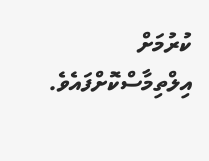ކުރުމަށް އިލްތިމާސްކޮށްފައެވެ.